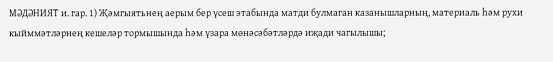МӘДӘНИЯТ и. гар. 1) Җәмгыятьнең аерым бер үсеш этабында матди булмаган казанышларның, материаль һәм рухи кыйммәтләрнең кешеләр тормышында һәм үзара мөнәсәбәтләрдә иҗади чагылышы;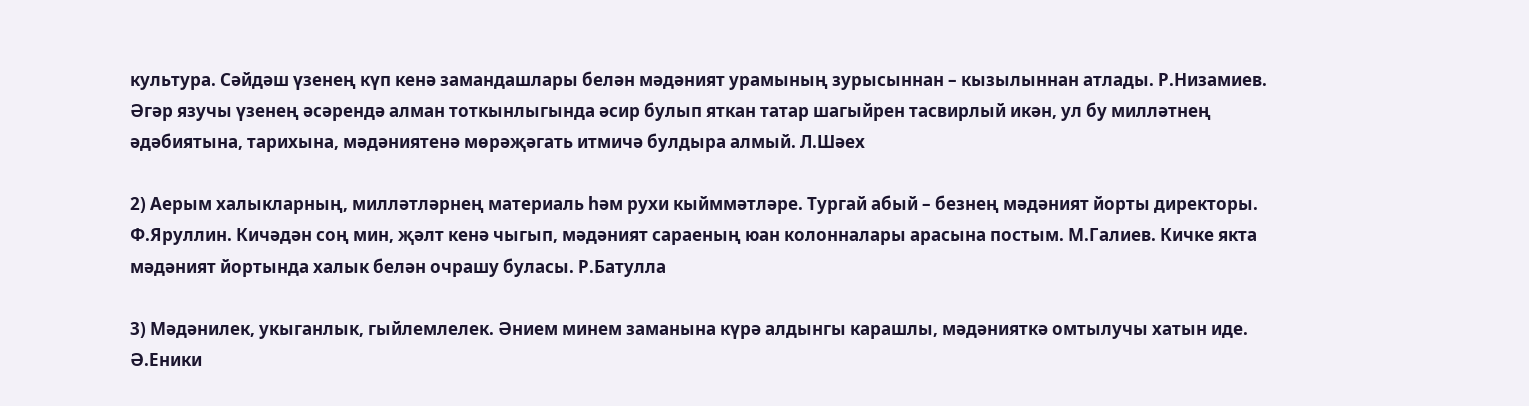культура. Сәйдәш үзенең күп кенә замандашлары белән мәдәният урамының зурысыннан – кызылыннан атлады. Р.Низамиев. Әгәр язучы үзенең әсәрендә алман тоткынлыгында әсир булып яткан татар шагыйрен тасвирлый икән, ул бу милләтнең әдәбиятына, тарихына, мәдәниятенә мөрәҗәгать итмичә булдыра алмый. Л.Шәех

2) Аерым халыкларның, милләтләрнең материаль һәм рухи кыйммәтләре. Тургай абый – безнең мәдәният йорты директоры. Ф.Яруллин. Кичәдән соң мин, җәлт кенә чыгып, мәдәният сараеның юан колонналары арасына постым. М.Галиев. Кичке якта мәдәният йортында халык белән очрашу буласы. Р.Батулла

3) Мәдәнилек, укыганлык, гыйлемлелек. Әнием минем заманына күрә алдынгы карашлы, мәдәнияткә омтылучы хатын иде. Ә.Еники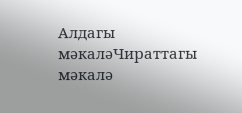Алдагы мәкаләЧираттагы мәкалә